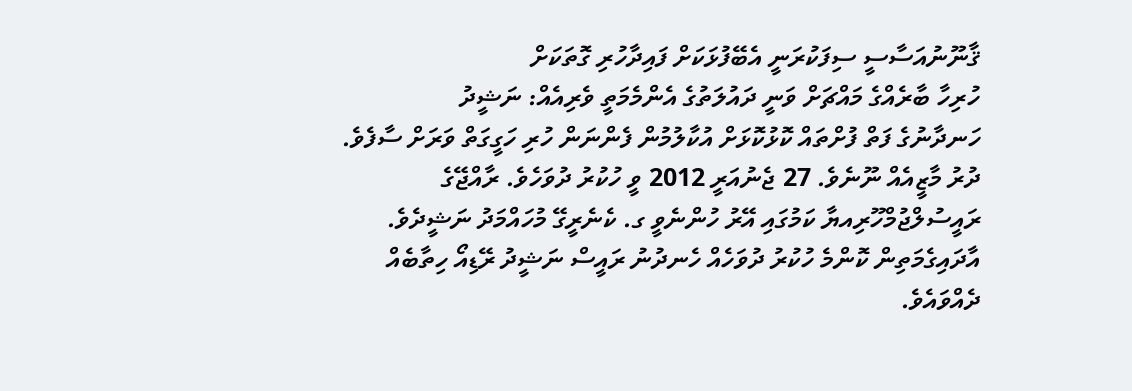ޤާނޫނުއަސާސީ ސިފަކުރަނީ އެބޭފުޅަކަށް ފައިދާހުރި ގޮތަކަށް
ހުރިހާ ބާރެއްގެ މައްޗަށް ވަނީ ދައުލަތުގެ އެންމެމަތީ ވެރިއެއް: ނަޝީދު
ހަނދާނުގެ ފަތް ފުށްތައް ކޮޅުކޮޅަށް އުކާލުމުން ފެންނަން ހުރި ހަގީގަތް ވަރަށް ސާފެވެ. ދުރު މާޒީއެއް ނޫނެވެ. 27 ޖެނުއަރީ 2012 ވީ ހުކުރު ދުވަހެވެ. ރާއްޖޭގެ ރައީސުލްޖުމްހޫރިއޔާ ކަމުގައި އޭރު ހުންނެވީ ގ. ކެނެރީގޭ މުހައްމަދު ނަޝީދެވެ. އާދައިގެމަތިން ކޮންމެ ހުކުރު ދުވަހެއް ހެނދުނު ރައީސް ނަޝީދު ރޭޑިއޯ ހިތާބެއް ދެއްވައެވެ.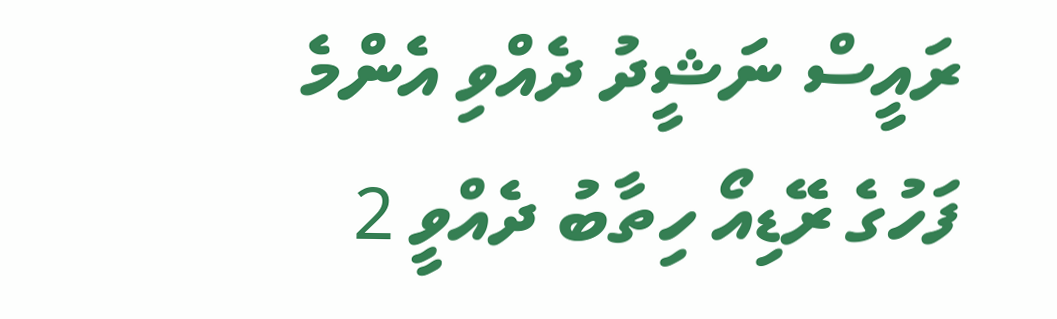ރައީސް ނަޝީދު ދެއްވި އެންމެ ފަހުގެ ރޭޑިއޯ ހިތާބު ދެއްވީ 2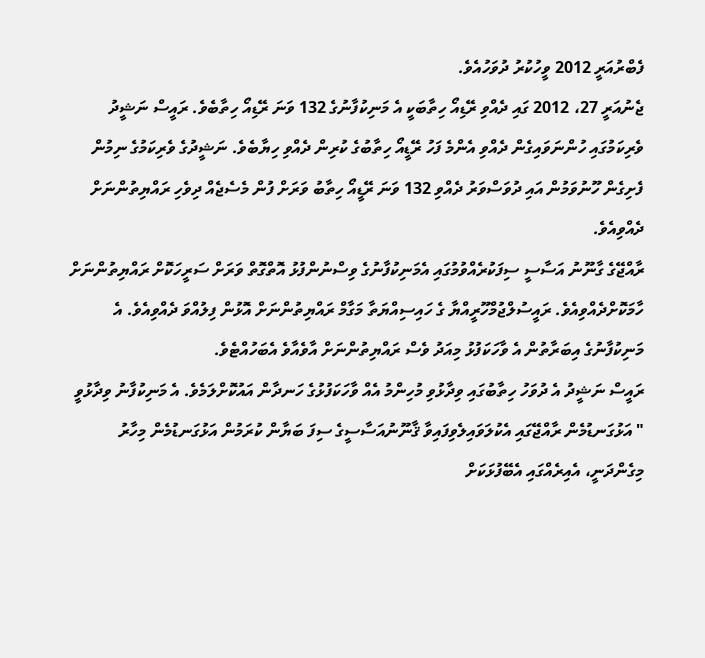ފެބްރުއަރީ 2012 ވީހުކުރު ދުވަހުއެވެ.
ޖެނުއަރީ 27، 2012 ގައި ދެއްވި ރޭޑިއޯ ހިތާބަކީ އެ މަނިކުފާނުގެ 132 ވަނަ ރޭޑިއޯ ހިތާބެވެ. ރައީސް ނަޝީދު ވެރިކަމުގައި ހުންނަވައިގެން ދެއްވި އެންމެ ފަހު ރޭޑީއޯ ހިތާބުގެ ކުރިން ދެއްވި ހިޔާބެވެ. ނަޝީދުގެ ވެރިކަމުގެ ނިމުން ފެށިގެން ހޫނުވަމުން އައި ދުވަސްވަރު ދެއްވި 132 ވަނަ ރޭޑީއޯ ހިތާބު ވަރަށް ފުން މެސެޖެއް ދިވެހި ރައްޔިތުންނަށް ދެއްވިއެވެ.
ރާއްޖޭގެ ގާނޫނު އަސާސީ ސިފަކުރެއްވުމުގައި އެމަނިކުފާނުގެ ވިސްނުންފުޅު އޮތްގޮތް ވަރަށް ސަރީހަކޮށް ރައްޔިތުންނަށް ހާމަކޮށްދެއްވިއެވެ. ރައީސުލްޖުމްހޫރީއްޔާ ގެ ހައިސިއްޔަތާ މަގާމް ރައްޔިތުންނަށް އޮޅުން ފިލުއްވަ ދެއްވިއެވެ. އެ މަނިކުފާނުގެ އިބަރާތުން އެ ވާހަކަފުޅު މިއަދު ވެސް ރައްޔިތުންނަށް އާވެއާވެ އެބަހުއްޓެވެ.
ރައީސް ނަޝީދު އެ ދުވަހު ހިތާބުގައި ވިދާޅުވި މުހިންމު އެއް ވާހަކަފުޅުގެ ހަނދާން އައުކޮށްލަމެވެ. އެ މަނިކުފާނު ވިދާޅުވީ " އަޅުގަނޑުމެން ރާއްޖޭގައި އެކުލަވައިލެވިފައިވާ ޤާނޫނުއަސާސީގެ ސިފަ ބަޔާން ކުރަމުން އަޅުގަނޑުމެން މިހާރު މިގެންދަނީ، އެއިރެއްގައި އެބޭފުޅަކަށް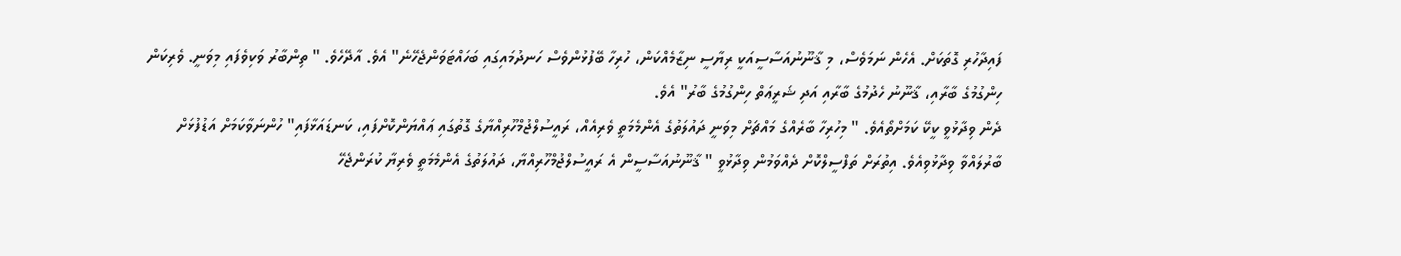ފައިދާހުރި ގޮތަކަށް. އެހެން ނަމަވެސް، މި ޤާނޫނުއަސާސީއަކީ ރިޔާސީ ނިޒާމެއްކަން، ހުރިހާ ބޭފުޅުންވެސް ހަނދުމައިގައި ބަހައްޓަވަންޖެހޭނެ" އެވެ. އާދޭހެވެ. " ތިންބާރު ވަކިވެފައި މިވަނީ. ވެރިކަން ހިންގުމުގެ ބާރާއި، ޤާނޫނު ހެދުމުގެ ބާރާއި އަދި ޝަރީޢަތް ހިންގުމުގެ ބާރު" އެވެ.
ދެން ވިދާޅުވީ ކީކޭ ކަމަށްތޯއެވެ. " މިހުރިހާ ބާރެއްގެ މައްޗަށް މިވަނީ ދައުލަތުގެ އެންމެމަތީ ވެރިއެއް، ރައީސުލްޖުމްހޫރިއްޔާގެ ގޮތުގައި ޢައްޔަންކޮށްފައި، ކަނޑައަޅާފައި" ހުންނަވާކަމަށް އަޑުފުޅަށް ބާރުލައްވާ ވިދާޅުވިއެވެ. އިތުރަށް ތަފްސީލްކޮށް ދެއްވަމުން ވިދާޅުވީ " ޤާނޫނުއަސާސީން އެ ރައީސުލްޖުމްހޫރިއްޔާ، ދައުލަތުގެ އެންމެމަތީ ވެރިޔާ ކުރަންޖެހޭ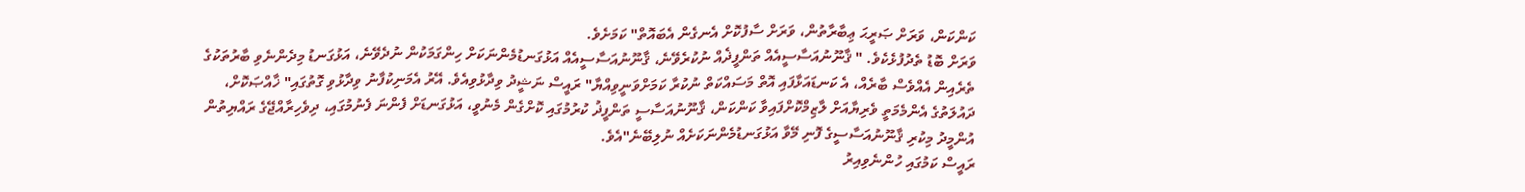ކަންކަން، ވަރަށް ޞަރީޙަ ޢިބާރާތުން، ވަރަށް ސާފުކޮށް އެނގެން އެބައޮތް" ކަމަށެވެ.
ވަރަށް ބޮޑު ތެދުފުޅެކެވެ. " ޤާނޫނުއަސާސީއެއް ތަންފީޛެއް ނުކުރެވޭނެ، ޤާނޫނުއަސާސީއެއް އަޅުގަނޑުމެންނަކަށް ހިންގަމަކުން ނުދެވޭނެ، އަޅުގަނޑު މިދެންނެވި ބާރުތަކުގެ ތެރެއިން އެއްވެސް ބާރެއް، އެ ކަނޑައަޅާފައި އޮތް މަސައްކަތް ނުކުރާ ކަމަށްވަނީވިއްޔާ" ރައީސް ނަޝީދު ވިދާޅުވިއެވެ. އޭރު އެމަނިކުފާނު ވިދާޅުވި ގޮތުގައި" ޚާއްޞަކޮށް، ދައުލަތުގެ އެންމެމަތީ ވެރިޔާއަށް ލާޒިމްކޮށްފައިވާ ކަންކަން، ޤާނޫނުއަސާސީ ތަންފީޛު ކުރުމުގައި ކޮށްގެން މެނުވީ، އަޅުގަނޑަށް ފެންނަ ފެނުމުގައި، ދިވެހިރާއްޖޭގެ ރައްޔިތުން އުންމީދު މިކުރި ޤާނޫނުއަސާސީގެ ފޮނި މޭވާ އަޅުގަނޑުމެންނަކަށެއް ނުލިބޭނެ"އެވެ.
ރައީސް ކަމުގައި ހުންނެވިއިރު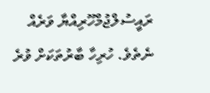ރައީސުލްޖުމްހޫރިއްޔާ ވަރެއް ނެތެވެ. ހުރިހާ ބާރުތަކަށް ވުރެ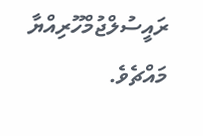ރައީސުލްޖުމްހޫރިއްޔާ މައްޗެވެ.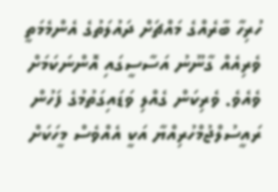ހުރިހާ ބާރެއްގެ މައްޗަށް ދައުލަތުގެ އެންމެމަތީ ވެރިއެއް ގާނޫނު އަސާސީގައި އޮންނަކަމަށް ވެއެވެ. ވެރިކަން ގެއްލި ވަޑައިގަތުމުގެ ފަހުން ރައީސުލްޖުމްހުރިއްޔާ އަކީ އެއްވެސް މީހަކަށް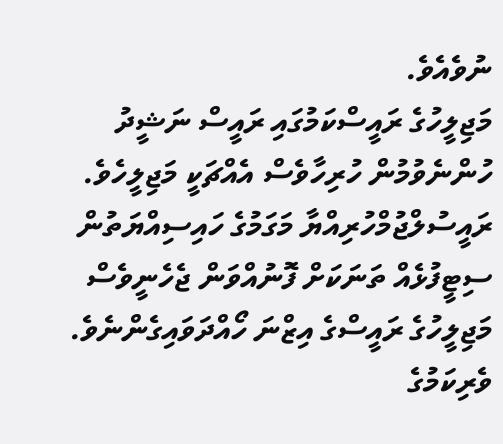ނުވެއެވެ.
މަޖިލީހުގެ ރައީސްކަމުގައި ރައީސް ނަޝީދު ހުންނެވުމުން ހުރިހާވެސް އެއްޗަކީ މަޖިލީހެވެ. ރައީސުލްޖުމްހުރިއްޔާ މަގަމުގެ ހައިސިއްޔަތުން ސިޓީފުޅެއް ތަނަކަށް ފޮނުއްވަން ޖެހެނީވެސް މަޖިލީހުގެ ރައީސްގެ އިޒްނަ ހޯއްދަވައިގެންނެވެ. ވެރިކަމުގެ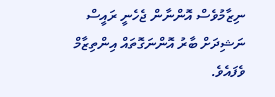ނިޒާމުވެސް އޮންނާން ޖެހެނީ ރައީސް ނަޝިދަށް ބާރު އޮންނަގޮތައް އިންތިޒާމް ވެފައެވެ.